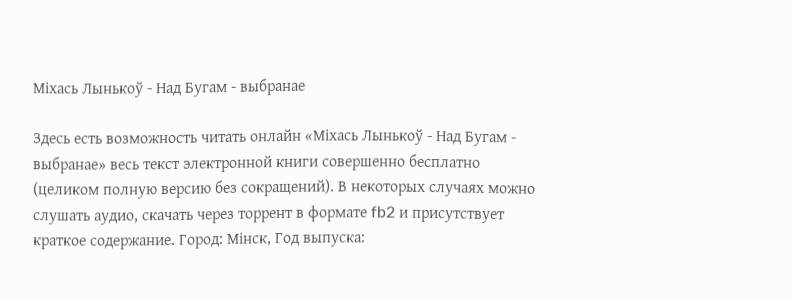Міхась Лынькоў - Над Бугам - выбранае

Здесь есть возможность читать онлайн «Міхась Лынькоў - Над Бугам - выбранае» весь текст электронной книги совершенно бесплатно (целиком полную версию без сокращений). В некоторых случаях можно слушать аудио, скачать через торрент в формате fb2 и присутствует краткое содержание. Город: Мінск, Год выпуска: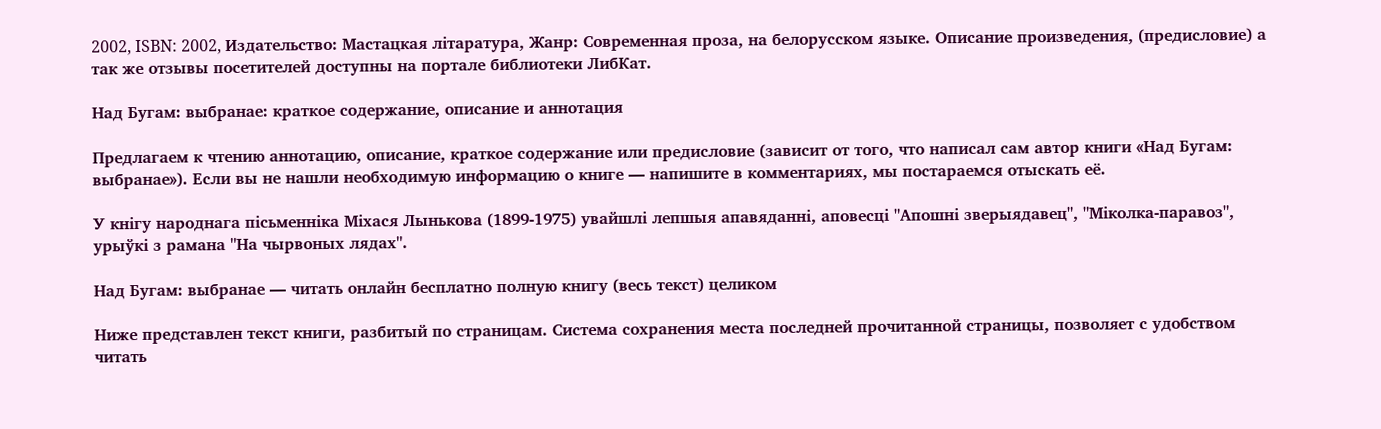2002, ISBN: 2002, Издательство: Мастацкая літаратура, Жанр: Современная проза, на белорусском языке. Описание произведения, (предисловие) а так же отзывы посетителей доступны на портале библиотеки ЛибКат.

Над Бугам: выбранае: краткое содержание, описание и аннотация

Предлагаем к чтению аннотацию, описание, краткое содержание или предисловие (зависит от того, что написал сам автор книги «Над Бугам: выбранае»). Если вы не нашли необходимую информацию о книге — напишите в комментариях, мы постараемся отыскать её.

У кнігу народнага пісьменніка Міхася Лынькова (1899-1975) увайшлі лепшыя апавяданні, аповесці "Апошні зверыядавец", "Міколка-паравоз", урыўкі з рамана "На чырвоных лядах".

Над Бугам: выбранае — читать онлайн бесплатно полную книгу (весь текст) целиком

Ниже представлен текст книги, разбитый по страницам. Система сохранения места последней прочитанной страницы, позволяет с удобством читать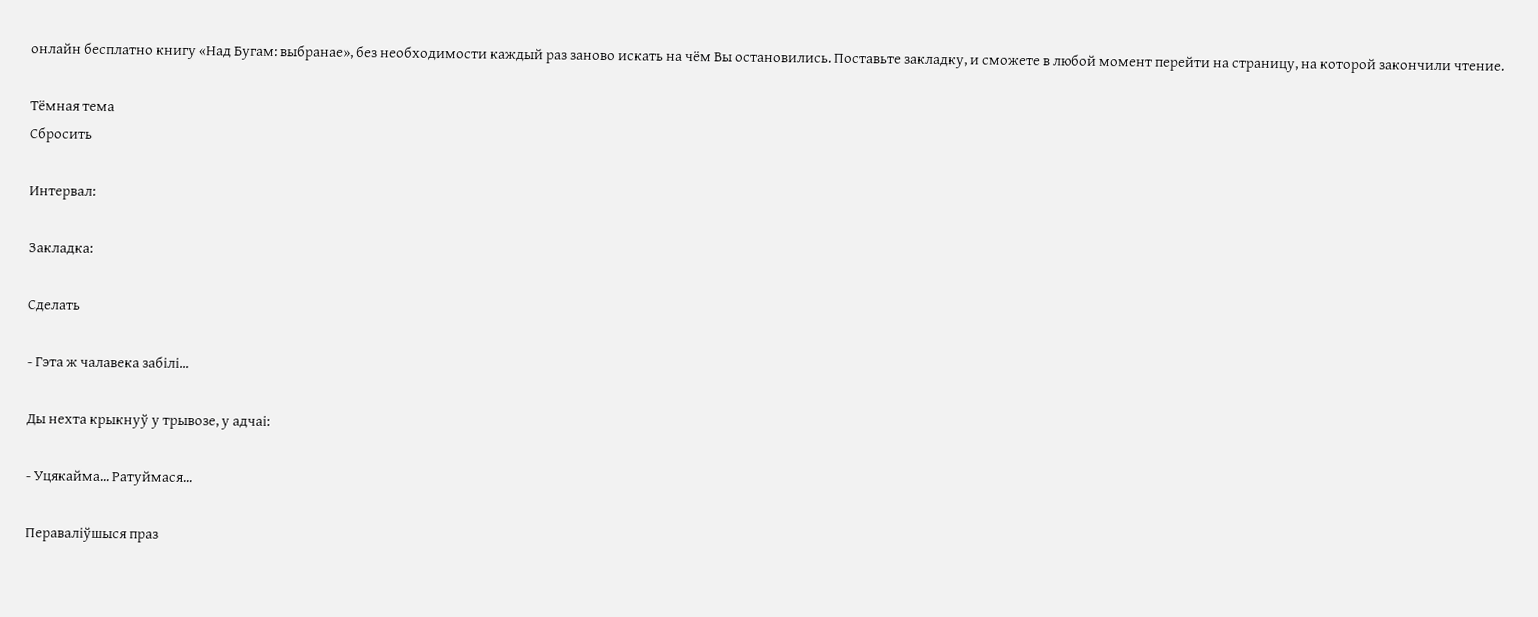онлайн бесплатно книгу «Над Бугам: выбранае», без необходимости каждый раз заново искать на чём Вы остановились. Поставьте закладку, и сможете в любой момент перейти на страницу, на которой закончили чтение.

Тёмная тема
Сбросить

Интервал:

Закладка:

Сделать

- Гэта ж чалавека забілі...

Ды нехта крыкнуў у трывозе, у адчаі:

- Уцякайма... Ратуймася...

Пераваліўшыся праз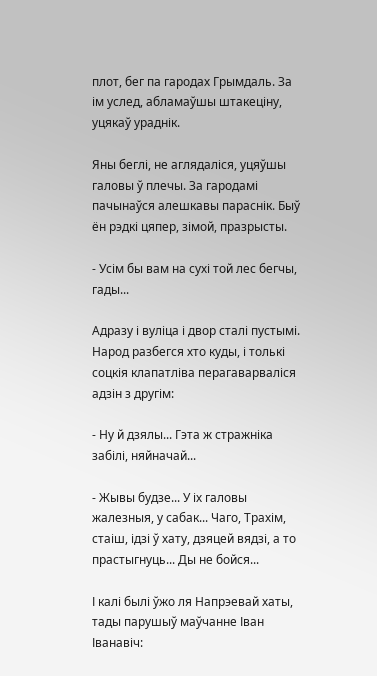плот, бег па гародах Грымдаль. За ім услед, абламаўшы штакеціну, уцякаў ураднік.

Яны беглі, не аглядаліся, уцяўшы галовы ў плечы. За гародамі пачынаўся алешкавы параснік. Быў ён рэдкі цяпер, зімой, празрысты.

- Усім бы вам на сухі той лес бегчы, гады...

Адразу і вуліца і двор сталі пустымі. Народ разбегся хто куды, і толькі соцкія клапатліва перагаварваліся адзін з другім:

- Ну й дзялы... Гэта ж стражніка забілі, няйначай...

- Жывы будзе... У іх галовы жалезныя, у сабак... Чаго, Трахім, стаіш, ідзі ў хату, дзяцей вядзі, а то прастыгнуць... Ды не бойся...

І калі былі ўжо ля Напрэевай хаты, тады парушыў маўчанне Іван Іванавіч: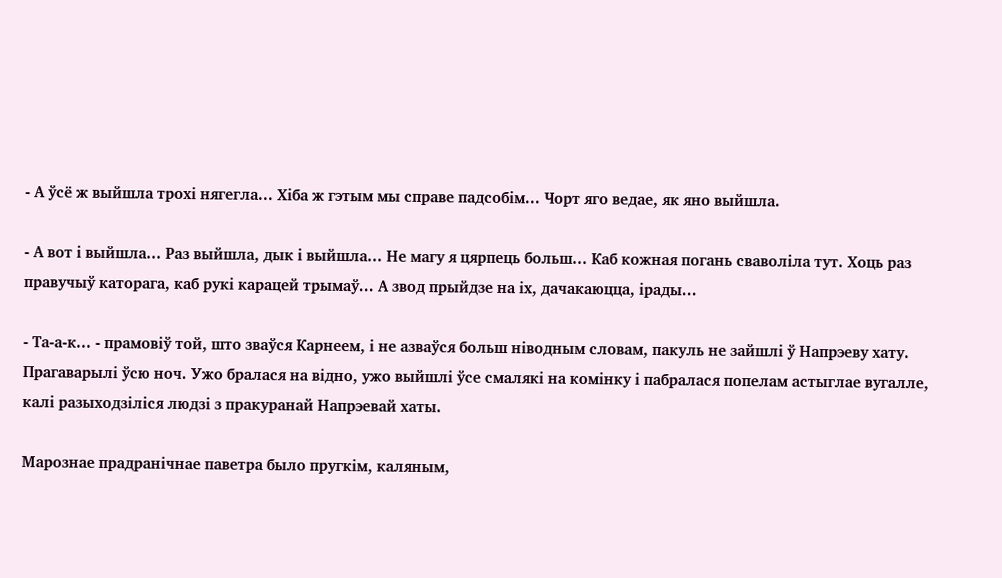- А ўсё ж выйшла трохі нягегла... Хіба ж гэтым мы справе падсобім... Чорт яго ведае, як яно выйшла.

- А вот і выйшла... Раз выйшла, дык і выйшла... Не магу я цярпець больш... Каб кожная погань сваволіла тут. Хоць раз правучыў каторага, каб рукі карацей трымаў... А звод прыйдзе на іх, дачакаюцца, ірады...

- Та-а-к... - прамовіў той, што зваўся Карнеем, і не азваўся больш ніводным словам, пакуль не зайшлі ў Напрэеву хату. Прагаварылі ўсю ноч. Ужо бралася на відно, ужо выйшлі ўсе смалякі на комінку і пабралася попелам астыглае вугалле, калі разыходзіліся людзі з пракуранай Напрэевай хаты.

Марознае прадранічнае паветра было пругкім, каляным,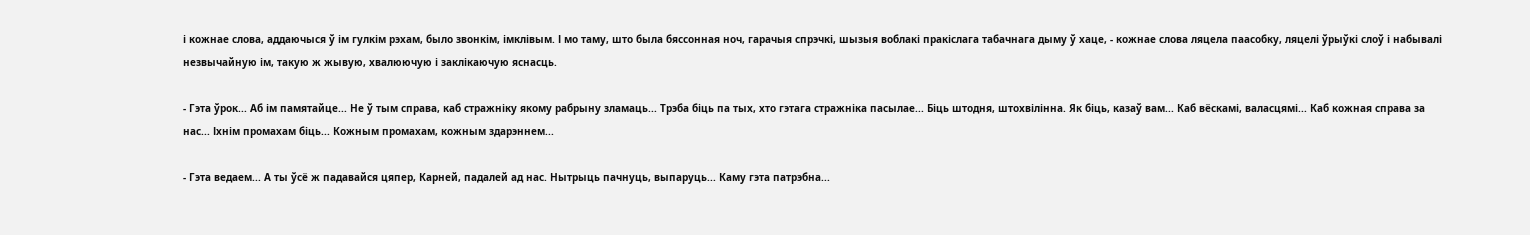і кожнае слова, аддаючыся ў ім гулкім рэхам, было звонкім, імклівым. І мо таму, што была бяссонная ноч, гарачыя спрэчкі, шызыя воблакі пракіслага табачнага дыму ў хаце, - кожнае слова ляцела паасобку, ляцелі ўрыўкі слоў і набывалі незвычайную ім, такую ж жывую, хвалюючую і заклікаючую яснасць.

- Гэта ўрок... Аб ім памятайце... Не ў тым справа, каб стражніку якому рабрыну зламаць... Трэба біць па тых, хто гэтага стражніка пасылае... Біць штодня, штохвілінна. Як біць, казаў вам... Каб вёскамі, валасцямі... Каб кожная справа за нас... Іхнім промахам біць... Кожным промахам, кожным здарэннем...

- Гэта ведаем... А ты ўсё ж падавайся цяпер, Карней, падалей ад нас. Нытрыць пачнуць, выпаруць... Каму гэта патрэбна...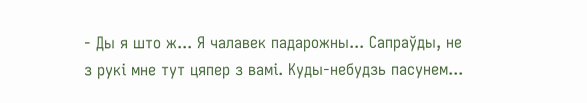- Ды я што ж... Я чалавек падарожны... Сапраўды, не з рукі мне тут цяпер з вамі. Куды-небудзь пасунем...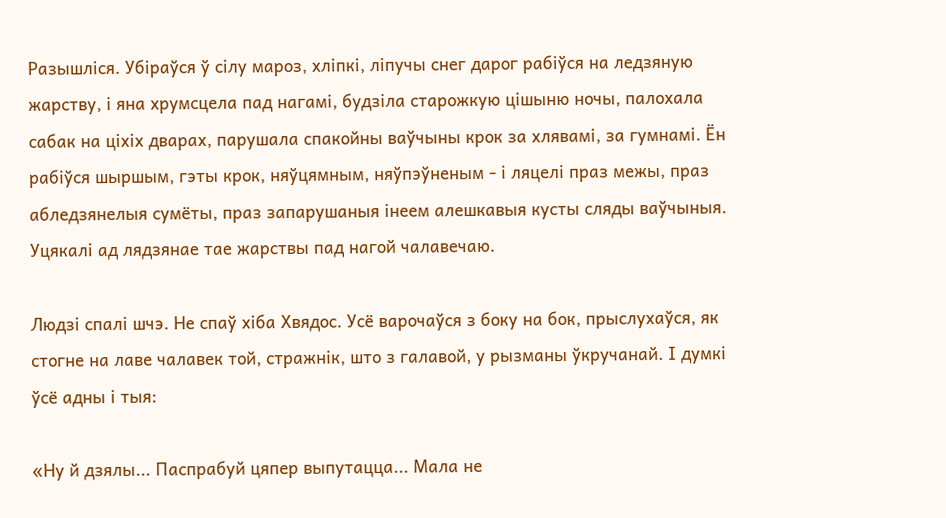Разышліся. Убіраўся ў сілу мароз, хліпкі, ліпучы снег дарог рабіўся на ледзяную жарству, і яна хрумсцела пад нагамі, будзіла старожкую цішыню ночы, палохала сабак на ціхіх дварах, парушала спакойны ваўчыны крок за хлявамі, за гумнамі. Ён рабіўся шыршым, гэты крок, няўцямным, няўпэўненым - і ляцелі праз межы, праз абледзянелыя сумёты, праз запарушаныя інеем алешкавыя кусты сляды ваўчыныя. Уцякалі ад лядзянае тае жарствы пад нагой чалавечаю.

Людзі спалі шчэ. Не спаў хіба Хвядос. Усё варочаўся з боку на бок, прыслухаўся, як стогне на лаве чалавек той, стражнік, што з галавой, у рызманы ўкручанай. І думкі ўсё адны і тыя:

«Ну й дзялы... Паспрабуй цяпер выпутацца... Мала не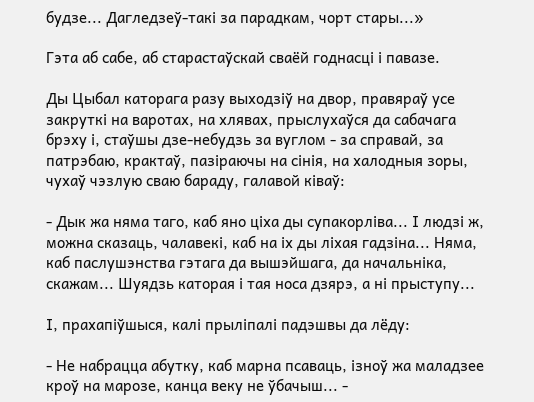будзе... Дагледзеў-такі за парадкам, чорт стары...»

Гэта аб сабе, аб старастаўскай сваёй годнасці і павазе.

Ды Цыбал каторага разу выходзіў на двор, правяраў усе закруткі на варотах, на хлявах, прыслухаўся да сабачага брэху і, стаўшы дзе-небудзь за вуглом - за справай, за патрэбаю, крактаў, пазіраючы на сінія, на халодныя зоры, чухаў чэзлую сваю бараду, галавой ківаў:

- Дык жа няма таго, каб яно ціха ды супакорліва... І людзі ж, можна сказаць, чалавекі, каб на іх ды ліхая гадзіна... Няма, каб паслушэнства гэтага да вышэйшага, да начальніка, скажам... Шуядзь каторая і тая носа дзярэ, а ні прыступу...

І, прахапіўшыся, калі прыліпалі падэшвы да лёду:

- Не набрацца абутку, каб марна псаваць, ізноў жа маладзее кроў на марозе, канца веку не ўбачыш... -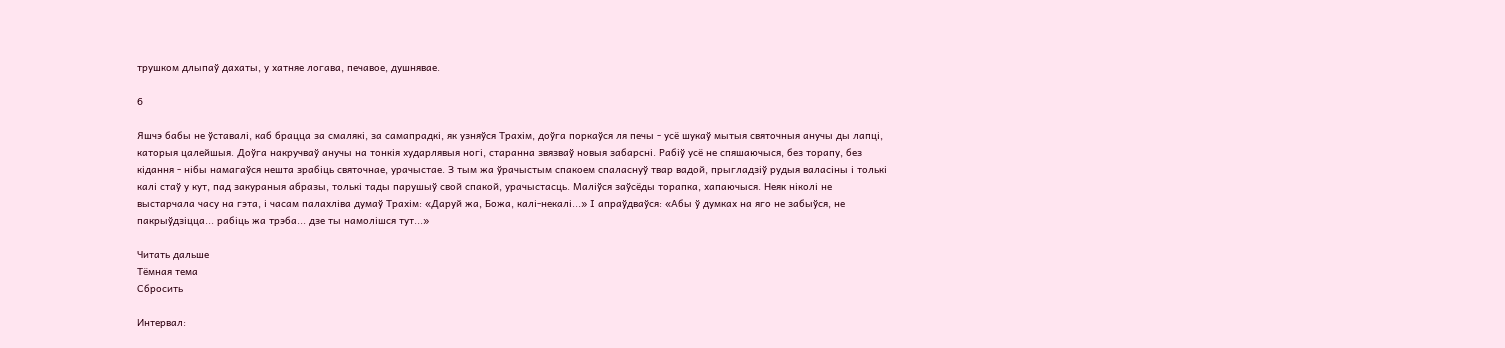трушком длыпаў дахаты, у хатняе логава, печавое, душнявае.

6

Яшчэ бабы не ўставалі, каб брацца за смалякі, за самапрадкі, як узняўся Трахім, доўга поркаўся ля печы - усё шукаў мытыя святочныя анучы ды лапці, каторыя цалейшыя. Доўга накручваў анучы на тонкія хударлявыя ногі, старанна звязваў новыя забарсні. Рабіў усё не спяшаючыся, без торапу, без кідання - нібы намагаўся нешта зрабіць святочнае, урачыстае. З тым жа ўрачыстым спакоем спаласнуў твар вадой, прыгладзіў рудыя валасіны і толькі калі стаў у кут, пад закураныя абразы, толькі тады парушыў свой спакой, урачыстасць. Маліўся заўсёды торапка, хапаючыся. Неяк ніколі не выстарчала часу на гэта, і часам палахліва думаў Трахім: «Даруй жа, Божа, калі-некалі...» І апраўдваўся: «Абы ў думках на яго не забыўся, не пакрыўдзіцца... рабіць жа трэба... дзе ты намолішся тут...»

Читать дальше
Тёмная тема
Сбросить

Интервал: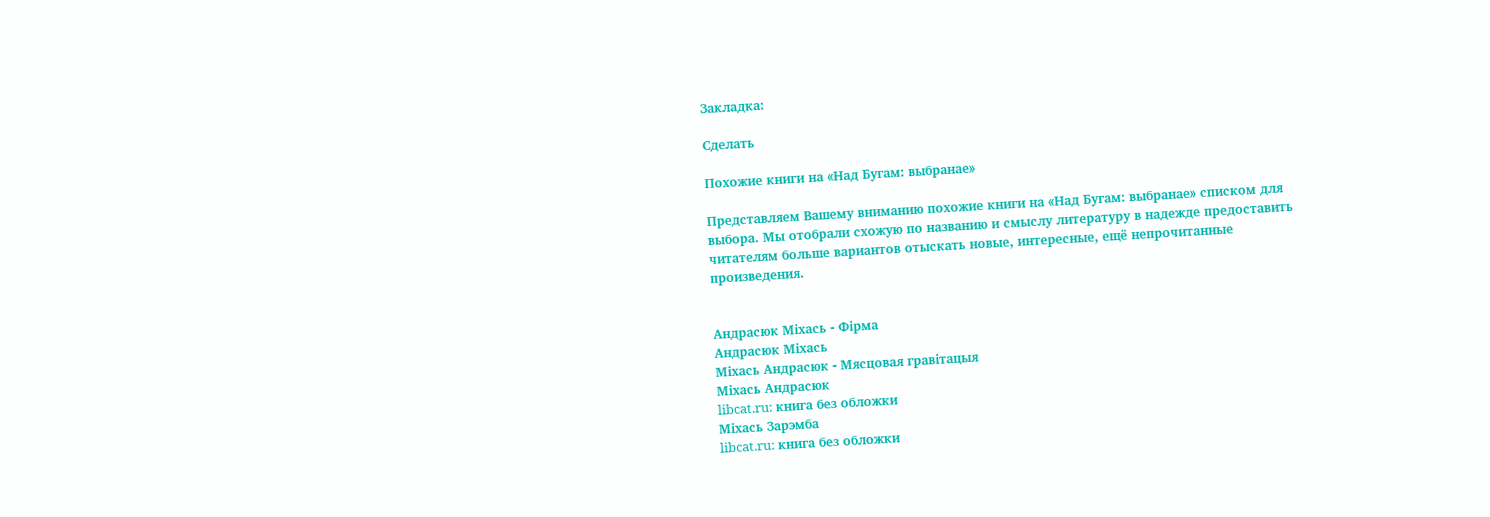Закладка:

Сделать

Похожие книги на «Над Бугам: выбранае»

Представляем Вашему вниманию похожие книги на «Над Бугам: выбранае» списком для выбора. Мы отобрали схожую по названию и смыслу литературу в надежде предоставить читателям больше вариантов отыскать новые, интересные, ещё непрочитанные произведения.


Андрасюк Міхась - Фірма
Андрасюк Міхась
Міхась Андрасюк - Мясцовая гравітацыя
Міхась Андрасюк
libcat.ru: книга без обложки
Міхась Зарэмба
libcat.ru: книга без обложки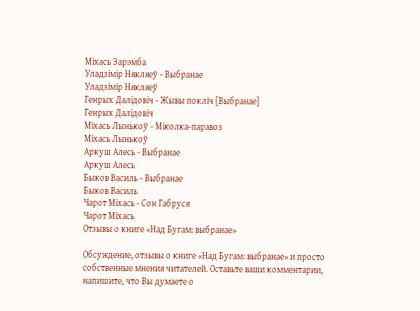Міхась Зарэмба
Уладзімір Някляеў - Выбранае
Уладзімір Някляеў
Генрых Далідовіч - Жывы покліч [Выбранае]
Генрых Далідовіч
Міхась Лынькоў - Міколка-паравоз
Міхась Лынькоў
Аркуш Алесь - Выбранае
Аркуш Алесь
Быков Василь - Выбранае
Быков Василь
Чарот Міхась - Сон Габруся
Чарот Міхась
Отзывы о книге «Над Бугам: выбранае»

Обсуждение, отзывы о книге «Над Бугам: выбранае» и просто собственные мнения читателей. Оставьте ваши комментарии, напишите, что Вы думаете о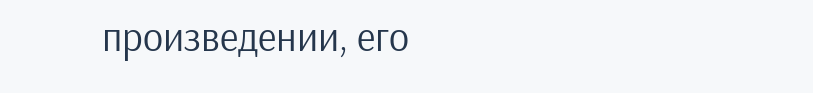произведении, его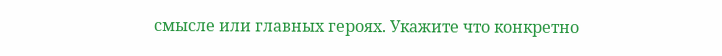смысле или главных героях. Укажите что конкретно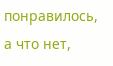понравилось, а что нет,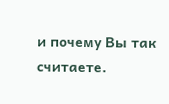и почему Вы так считаете.